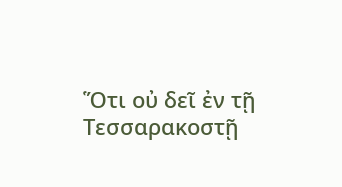Ὅτι οὐ δεῖ ἐν τῇ Τεσσαρακοστῇ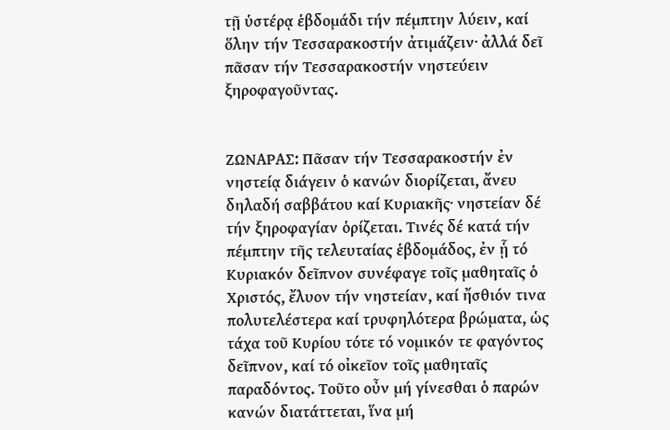τῇ ὑστέρᾳ ἑβδομάδι τήν πέμπτην λύειν, καί ὅλην τήν Τεσσαρακοστήν ἀτιμάζειν· ἀλλά δεῖ πᾶσαν τήν Τεσσαρακοστήν νηστεύειν ξηροφαγοῦντας.


ΖΩΝΑΡΑΣ: Πᾶσαν τήν Τεσσαρακοστήν ἐν νηστείᾳ διάγειν ὁ κανών διορίζεται, ἄνευ δηλαδή σαββάτου καί Κυριακῆς∙ νηστείαν δέ τήν ξηροφαγίαν ὁρίζεται. Τινές δέ κατά τήν πέμπτην τῆς τελευταίας ἑβδομάδος, ἐν ᾗ τό Κυριακόν δεῖπνον συνέφαγε τοῖς μαθηταῖς ὁ Χριστός, ἔλυον τήν νηστείαν, καί ἤσθιόν τινα πολυτελέστερα καί τρυφηλότερα βρώματα, ὡς τάχα τοῦ Κυρίου τότε τό νομικόν τε φαγόντος δεῖπνον, καί τό οἰκεῖον τοῖς μαθηταῖς παραδόντος. Τοῦτο οὖν μή γίνεσθαι ὁ παρών κανών διατάττεται, ἵνα μή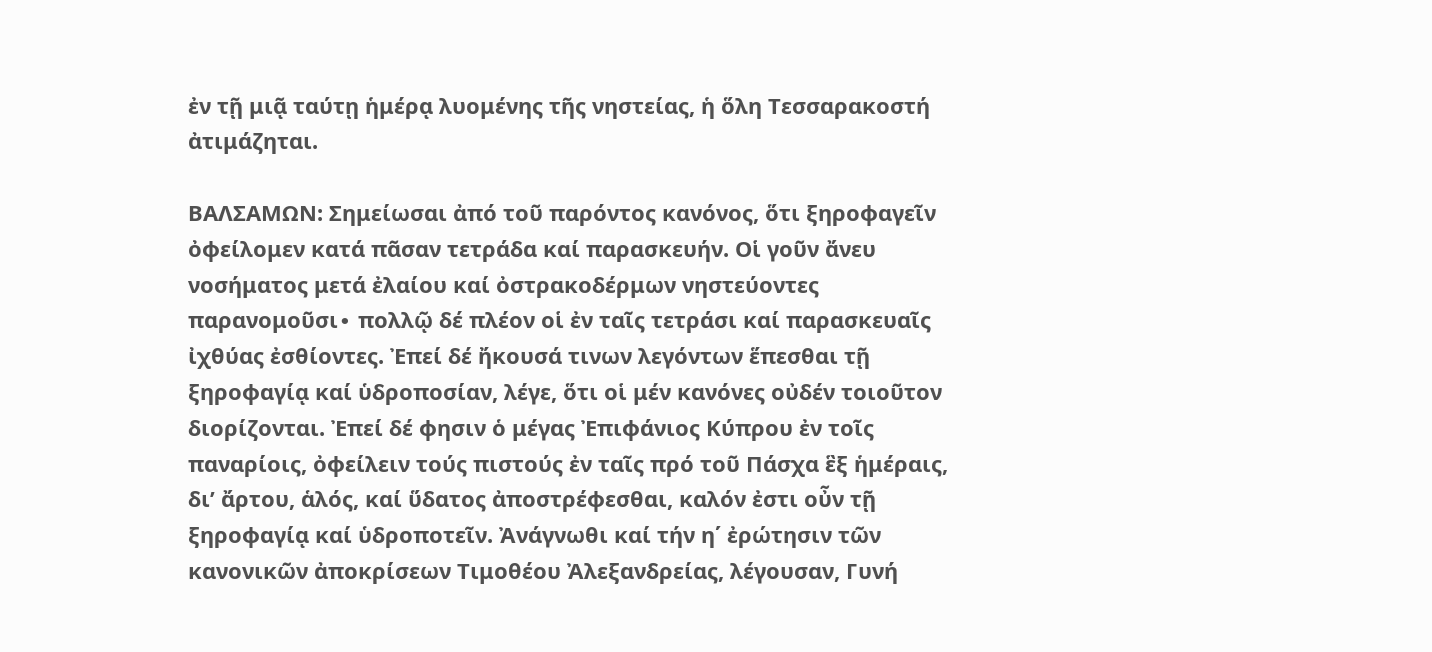ἐν τῇ μιᾷ ταύτῃ ἡμέρᾳ λυομένης τῆς νηστείας, ἡ ὅλη Τεσσαρακοστή ἀτιμάζηται.

ΒΑΛΣΑΜΩΝ: Σημείωσαι ἀπό τοῦ παρόντος κανόνος, ὅτι ξηροφαγεῖν ὀφείλομεν κατά πᾶσαν τετράδα καί παρασκευήν. Οἱ γοῦν ἄνευ νοσήματος μετά ἐλαίου καί ὀστρακοδέρμων νηστεύοντες παρανομοῦσι∙ πολλῷ δέ πλέον οἱ ἐν ταῖς τετράσι καί παρασκευαῖς ἰχθύας ἐσθίοντες. Ἐπεί δέ ἤκουσά τινων λεγόντων ἕπεσθαι τῇ ξηροφαγίᾳ καί ὑδροποσίαν, λέγε, ὅτι οἱ μέν κανόνες οὐδέν τοιοῦτον διορίζονται. Ἐπεί δέ φησιν ὁ μέγας Ἐπιφάνιος Κύπρου ἐν τοῖς παναρίοις, ὀφείλειν τούς πιστούς ἐν ταῖς πρό τοῦ Πάσχα ἓξ ἡμέραις, δι’ ἄρτου, ἁλός, καί ὕδατος ἀποστρέφεσθαι, καλόν ἐστι οὖν τῇ ξηροφαγίᾳ καί ὑδροποτεῖν. Ἀνάγνωθι καί τήν η΄ ἐρώτησιν τῶν κανονικῶν ἀποκρίσεων Τιμοθέου Ἀλεξανδρείας, λέγουσαν, Γυνή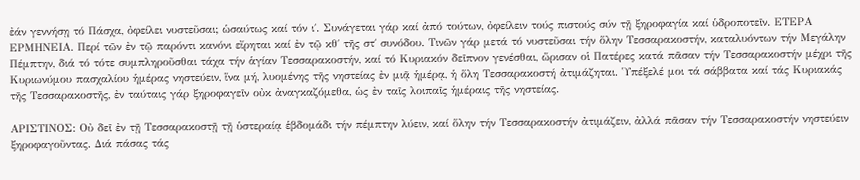ἐάν γεννήσῃ τό Πάσχα, ὀφείλει νυστεῦσαι; ὡσαύτως καί τόν ι΄. Συνάγεται γάρ καί ἀπό τούτων, ὀφείλειν τούς πιστούς σύν τῇ ξηροφαγία καί ὑδροποτεῖν. ΕΤΕΡΑ ΕΡΜΗΝΕΙΑ. Περί τῶν ἐν τῷ παρόντι κανόνι εἴρηται καί ἐν τῷ κθ΄ τῆς στ΄ συνόδου. Τινῶν γάρ μετά τό νυστεῦσαι τήν ὅλην Τεσσαρακοστήν, καταλυόντων τήν Μεγάλην Πέμπτην, διά τό τότε συμπληροῦσθαι τάχα τήν ἁγίαν Τεσσαρακοστήν, καί τό Κυριακόν δεῖπνον γενέσθαι, ὥρισαν οἱ Πατέρες κατά πᾶσαν τήν Τεσσαρακοστήν μέχρι τῆς Κυριωνύμου πασχαλίου ἡμέρας νηστεύειν, ἵνα μή, λυομένης τῆς νηστείας ἐν μιᾷ ἡμέρᾳ, ἡ ὅλη Τεσσαρακοστή ἀτιμάζηται. Ὑπέξελέ μοι τά σάββατα καί τάς Κυριακάς τῆς Τεσσαρακοστῆς, ἐν ταύταις γάρ ξηροφαγεῖν οὐκ ἀναγκαζόμεθα, ὡς ἐν ταῖς λοιπαῖς ἡμέραις τῆς νηστείας.

ΑΡΙΣΤΙΝΟΣ: Οὐ δεῖ ἐν τῇ Τεσσαρακοστῇ τῇ ὑστεραίᾳ ἑβδομάδι τήν πέμπτην λύειν, καί ὅλην τήν Τεσσαρακοστήν ἀτιμάζειν, ἀλλά πᾶσαν τήν Τεσσαρακοστήν νηστεύειν ξηροφαγοῦντας. Διά πάσας τάς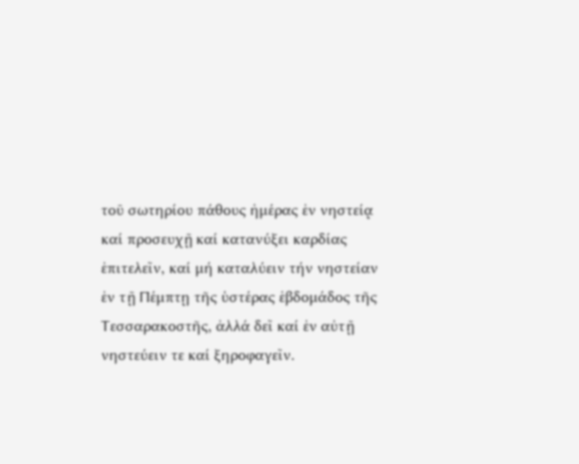τοῦ σωτηρίου πάθους ἡμέρας ἐν νηστείᾳ καί προσευχῇ καί κατανύξει καρδίας ἐπιτελεῖν, καί μή καταλύειν τήν νηστείαν ἐν τῇ Πέμπτῃ τῆς ὑστέρας ἑβδομάδος τῆς Τεσσαρακοστῆς, ἀλλά δεῖ καί ἐν αὐτῇ νηστεύειν τε καί ξηροφαγεῖν.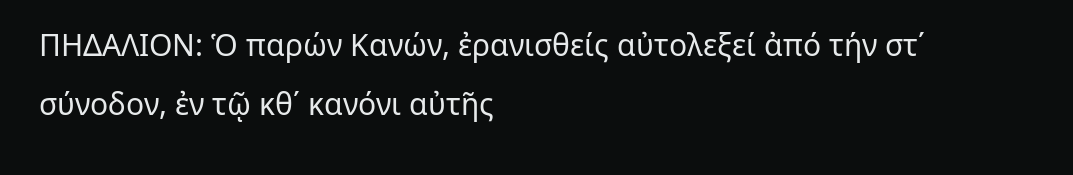ΠΗΔΑΛΙΟΝ: Ὁ παρών Κανών, ἐρανισθείς αὐτολεξεί ἀπό τήν στ΄ σύνοδον, ἐν τῷ κθ΄ κανόνι αὐτῆς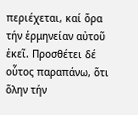περιέχεται, καί ὅρα τήν ἑρμηνείαν αὐτοῦ ἐκεῖ. Προσθέτει δέ οὗτος παραπάνω, ὅτι ὅλην τήν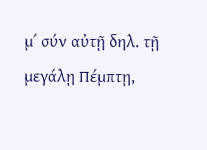μ΄ σύν αὐτῇ δηλ. τῇ μεγάλῃ Πέμπτῃ,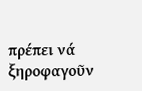πρέπει νά ξηροφαγοῦν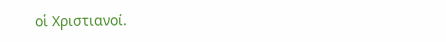οἱ Χριστιανοί.